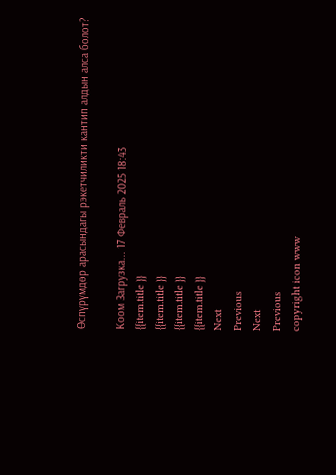Өспүрүмдөр арасындагы рэкетчиликти кантип алдын алса болот?

Коом Загрузка... 17 Февраль 2025 18:43
{{item.title }}
{{item.title }}
{{item.title }}
{{item.title }}
Next
Previous
Next
Previous
copyright icon www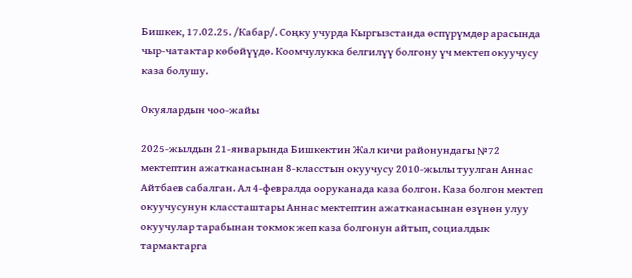Бишкек, 17.02.25. /Кабар/. Соңку учурда Кыргызстанда өспүрүмдөр арасында чыр-чатактар көбөйүүдө. Коомчулукка белгилүү болгону үч мектеп окуучусу каза болушу.

Окуялардын чоо-жайы

2025-жылдын 21-январында Бишкектин Жал кичи районундагы №72 мектептин ажатканасынан 8-класстын окуучусу 2010-жылы туулган Аннас Айтбаев сабалган. Ал 4-февралда ооруканада каза болгон. Каза болгон мектеп окуучусунун классташтары Аннас мектептин ажатканасынан өзүнөн улуу окуучулар тарабынан токмок жеп каза болгонун айтып, социалдык тармактарга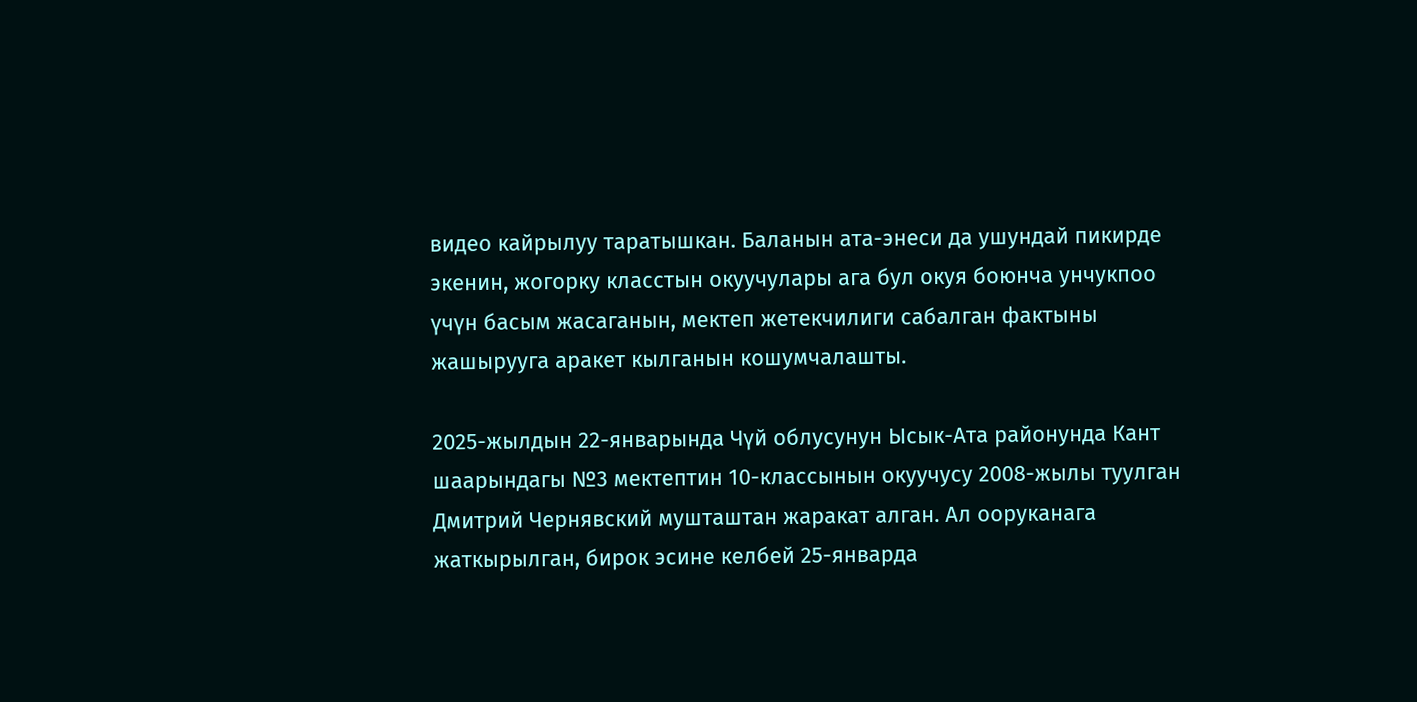видео кайрылуу таратышкан. Баланын ата-энеси да ушундай пикирде экенин, жогорку класстын окуучулары ага бул окуя боюнча унчукпоо үчүн басым жасаганын, мектеп жетекчилиги сабалган фактыны жашырууга аракет кылганын кошумчалашты.

2025-жылдын 22-январында Чүй облусунун Ысык-Ата районунда Кант шаарындагы №3 мектептин 10-классынын окуучусу 2008-жылы туулган Дмитрий Чернявский мушташтан жаракат алган. Ал ооруканага жаткырылган, бирок эсине келбей 25-январда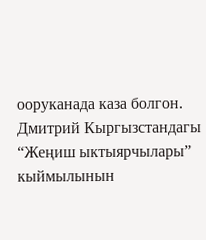ооруканада каза болгон. Дмитрий Кыргызстандагы “Жеңиш ыктыярчылары” кыймылынын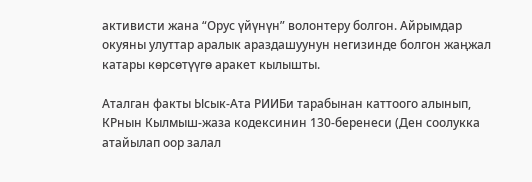активисти жана “Орус үйүнүн” волонтеру болгон. Айрымдар окуяны улуттар аралык араздашуунун негизинде болгон жаңжал катары көрсөтүүгө аракет кылышты.

Аталган факты Ысык-Ата РИИБи тарабынан каттоого алынып, КРнын Кылмыш-жаза кодексинин 130-беренеси (Ден соолукка атайылап оор залал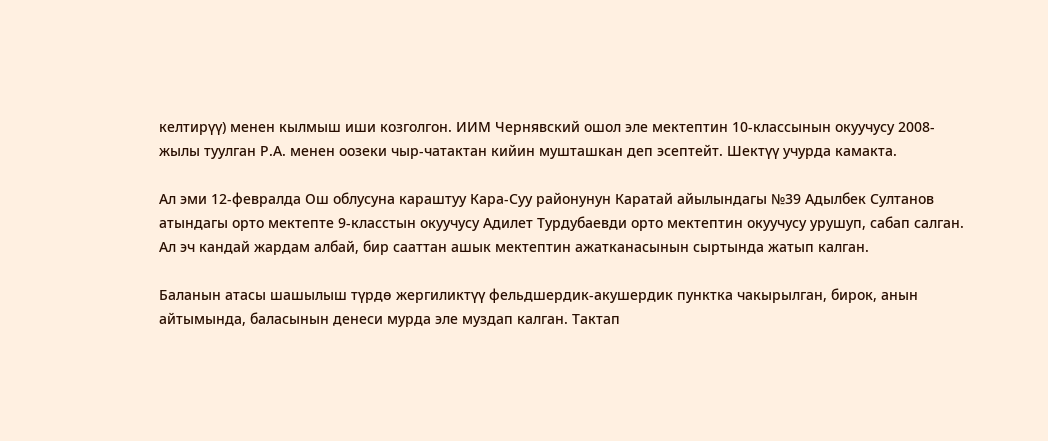келтирүү) менен кылмыш иши козголгон. ИИМ Чернявский ошол эле мектептин 10-классынын окуучусу 2008-жылы туулган Р.А. менен оозеки чыр-чатактан кийин мушташкан деп эсептейт. Шектүү учурда камакта.

Ал эми 12-февралда Ош облусуна караштуу Кара-Суу районунун Каратай айылындагы №39 Адылбек Султанов атындагы орто мектепте 9-класстын окуучусу Адилет Турдубаевди орто мектептин окуучусу урушуп, сабап салган. Ал эч кандай жардам албай, бир сааттан ашык мектептин ажатканасынын сыртында жатып калган.

Баланын атасы шашылыш түрдө жергиликтүү фельдшердик-акушердик пунктка чакырылган, бирок, анын айтымында, баласынын денеси мурда эле муздап калган. Тактап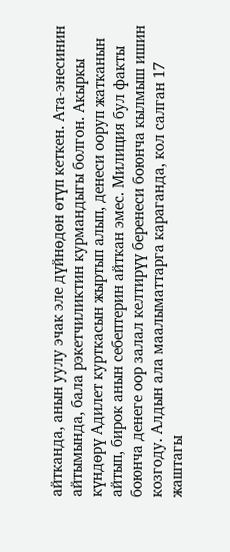айтканда, анын уулу эчак эле дүйнөдөн өтүп кеткен. Ата-энесинин айтымында, бала рэкетчиликтин курмандыгы болгон. Акыркы күндөрү Адилет курткасын жыртып алып, денеси ооруп жатканын айтып, бирок анын себептерин айткан эмес. Милиция бул факты боюнча денеге оор залал келтирүү беренеси боюнча кылмыш ишин козгоду. Алдын ала маалыматтарга караганда, кол салган 17 жаштагы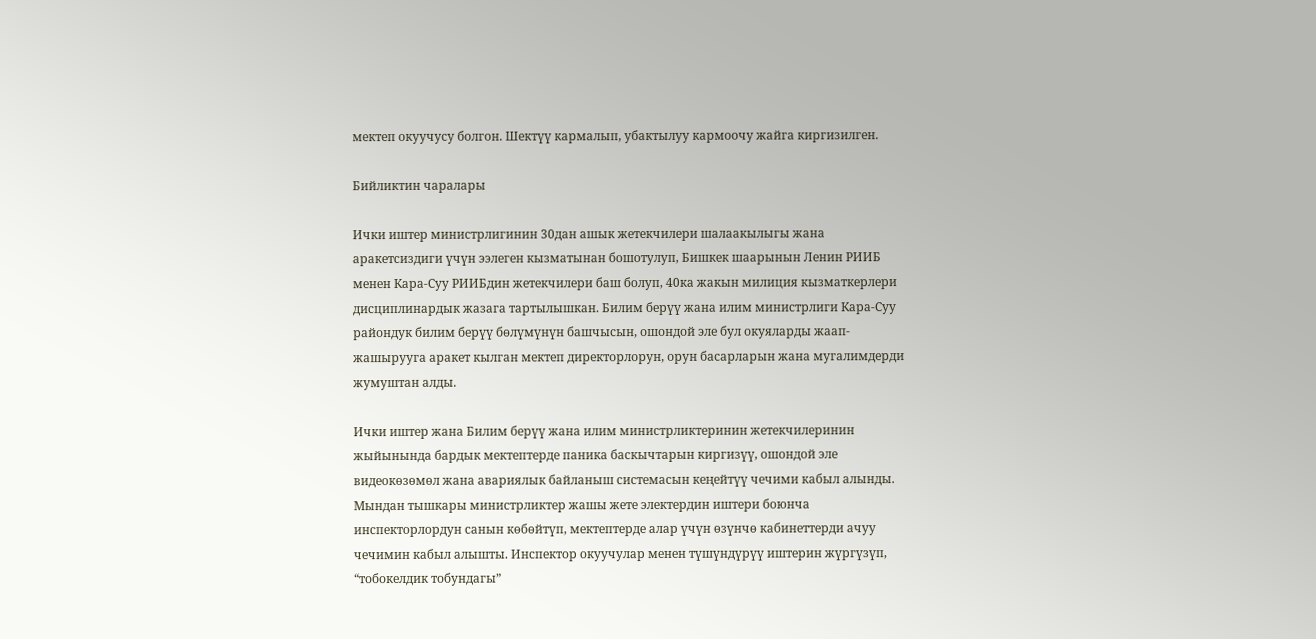мектеп окуучусу болгон. Шектүү кармалып, убактылуу кармоочу жайга киргизилген.

Бийликтин чаралары

Ички иштер министрлигинин 30дан ашык жетекчилери шалаакылыгы жана аракетсиздиги үчүн ээлеген кызматынан бошотулуп, Бишкек шаарынын Ленин РИИБ менен Кара-Суу РИИБдин жетекчилери баш болуп, 40ка жакын милиция кызматкерлери дисциплинардык жазага тартылышкан. Билим берүү жана илим министрлиги Кара-Суу райондук билим берүү бөлүмүнүн башчысын, ошондой эле бул окуяларды жаап-жашырууга аракет кылган мектеп директорлорун, орун басарларын жана мугалимдерди жумуштан алды.

Ички иштер жана Билим берүү жана илим министрликтеринин жетекчилеринин жыйынында бардык мектептерде паника баскычтарын киргизүү, ошондой эле видеокөзөмөл жана авариялык байланыш системасын кеңейтүү чечими кабыл алынды. Мындан тышкары министрликтер жашы жете электердин иштери боюнча инспекторлордун санын көбөйтүп, мектептерде алар үчүн өзүнчө кабинеттерди ачуу чечимин кабыл алышты. Инспектор окуучулар менен түшүндүрүү иштерин жүргүзүп, “тобокелдик тобундагы”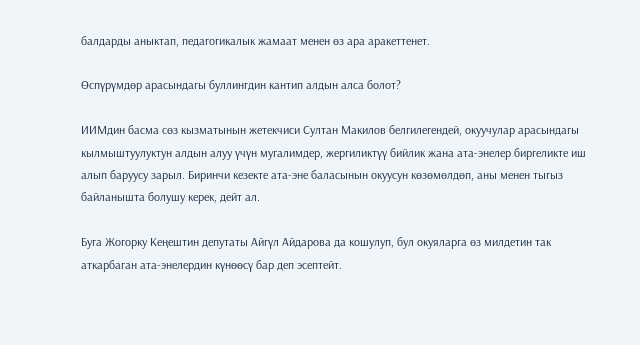балдарды аныктап, педагогикалык жамаат менен өз ара аракеттенет.

Өспүрүмдөр арасындагы буллингдин кантип алдын алса болот?

ИИМдин басма сөз кызматынын жетекчиси Султан Макилов белгилегендей, окуучулар арасындагы кылмыштуулуктун алдын алуу үчүн мугалимдер, жергиликтүү бийлик жана ата-энелер биргеликте иш алып баруусу зарыл. Биринчи кезекте ата-эне баласынын окуусун көзөмөлдөп, аны менен тыгыз байланышта болушу керек, дейт ал.

Буга Жогорку Кеңештин депутаты Айгүл Айдарова да кошулуп, бул окуяларга өз милдетин так аткарбаган ата-энелердин күнөөсү бар деп эсептейт.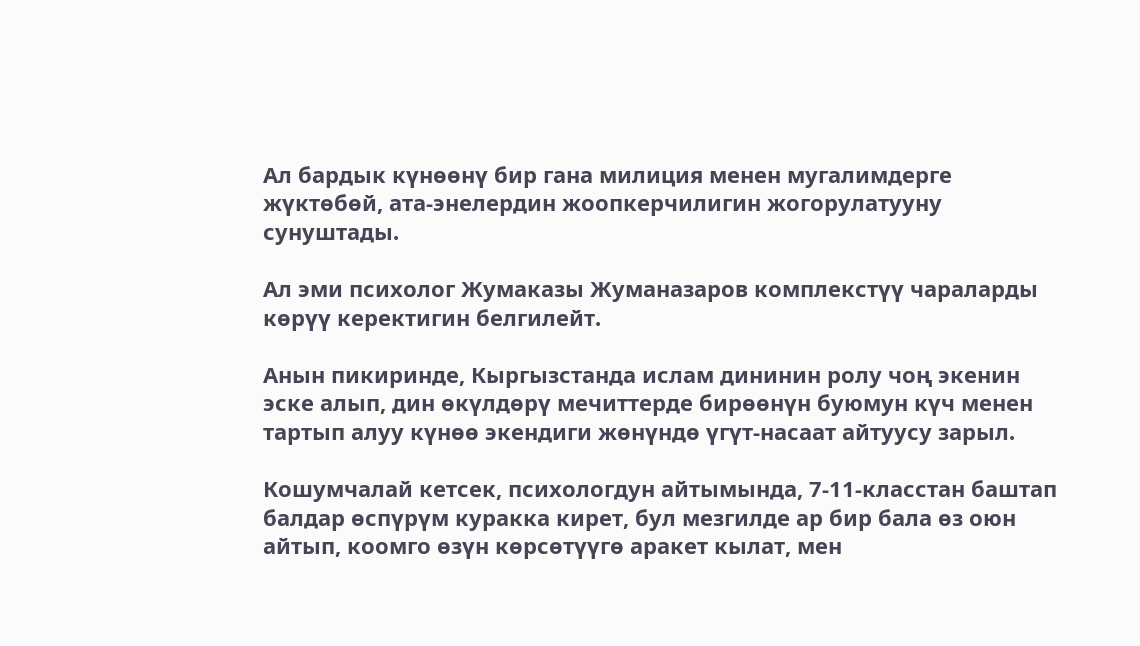Ал бардык күнөөнү бир гана милиция менен мугалимдерге жүктөбөй, ата-энелердин жоопкерчилигин жогорулатууну сунуштады.

Ал эми психолог Жумаказы Жуманазаров комплекстүү чараларды көрүү керектигин белгилейт.

Анын пикиринде, Кыргызстанда ислам дининин ролу чоң экенин эске алып, дин өкүлдөрү мечиттерде бирөөнүн буюмун күч менен тартып алуу күнөө экендиги жөнүндө үгүт-насаат айтуусу зарыл.

Кошумчалай кетсек, психологдун айтымында, 7-11-класстан баштап балдар өспүрүм куракка кирет, бул мезгилде ар бир бала өз оюн айтып, коомго өзүн көрсөтүүгө аракет кылат, мен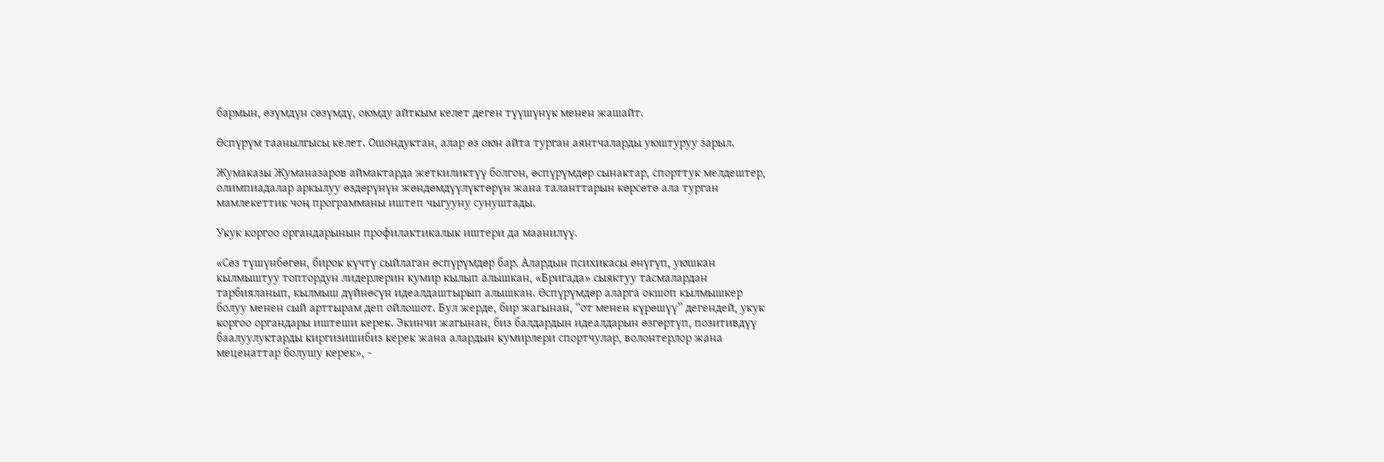бармын, өзүмдүн сөзүмдү, оюмду айткым келет деген түүшүнүк менен жашайт.

Өспүрүм таанылгысы келет. Ошондуктан, алар өз оюн айта турган аянтчаларды уюштуруу зарыл.

Жумаказы Жуманазаров аймактарда жеткиликтүү болгон, өспүрүмдөр сынактар, спорттук мелдештер, олимпиадалар аркылуу өздөрүнүн жөндөмдүүлүктөрүн жана таланттарын көрсөтө ала турган мамлекеттик чоң программаны иштеп чыгууну сунуштады.

Укук коргоо органдарынын профилактикалык иштери да маанилүү.

«Сөз түшүнбөгөн, бирок күчтү сыйлаган өспүрүмдөр бар. Алардын психикасы өнүгүп, уюшкан кылмыштуу топтордун лидерлерин кумир кылып алышкан, «Бригада» сыяктуу тасмалардан тарбияланып, кылмыш дүйнөсүн идеалдаштырып алышкан. Өспүрүмдөр аларга окшоп кылмышкер болуу менен сый арттырам деп ойлошот. Бул жерде, бир жагынан, “от менен күрөшүү” дегендей, укук коргоо органдары иштеши керек. Экинчи жагынан, биз балдардын идеалдарын өзгөртүп, позитивдүү баалуулуктарды киргизишибиз керек жана алардын кумирлери спортчулар, волонтерлор жана меценаттар болушу керек», -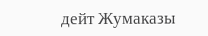дейт Жумаказы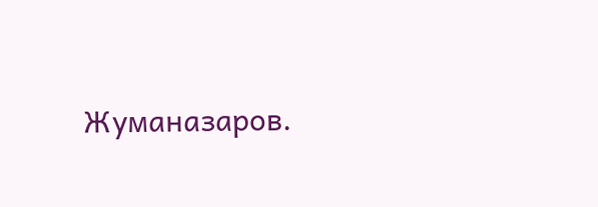Жуманазаров.